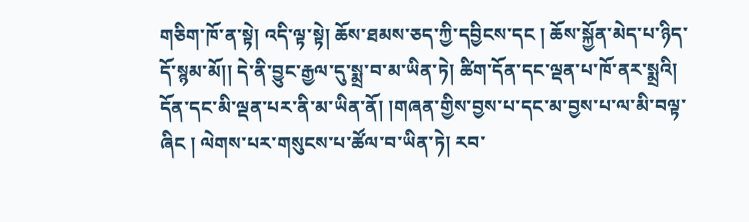གཅིག་ཁོ་ན་སྟེ། འདི་ལྟ་སྟེ། ཆོས་ཐམས་ཅད་ཀྱི་དབྱིངས་དང ། ཆོས་སྐྱོན་མེད་པ་ཉིད་དོ་སྙམ་མོ།། དེ་ནི་བྱུང་རྒྱལ་དུ་སྨྲ་བ་མ་ཡིན་ཏེ། ཚིག་དོན་དང་ལྡན་པ་ཁོ་ནར་སྨྲའི། དོན་དང་མི་ལྡན་པར་ནི་མ་ཡིན་ནོ། །གཞན་གྱིས་བྱས་པ་དང་མ་བྱས་པ་ལ་མི་བལྟ་ཞིང ། ལེགས་པར་གསུངས་པ་ཚོལ་བ་ཡིན་ཏེ། རབ་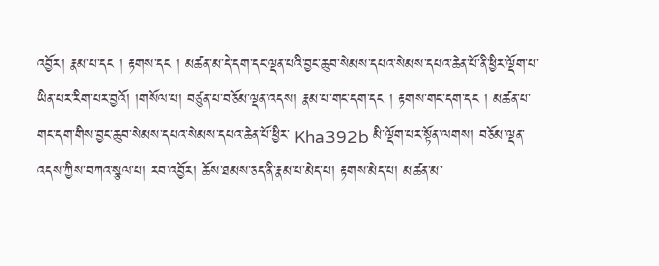འབྱོར། རྣམ་པ་དང ། རྟགས་དང ། མཚན་མ་དེ་དག་དང་ལྡན་པའི་བྱང་ཆུབ་སེམས་དཔའ་སེམས་དཔའ་ཆེན་པོ་ནི་ཕྱིར་ལྡོག་པ་ཡིན་པར་རིག་པར་བྱའོ། །གསོལ་པ། བཙུན་པ་བཅོམ་ལྡན་འདས། རྣམ་པ་གང་དག་དང ། རྟགས་གང་དག་དང ། མཚན་པ་གང་དག་གིས་བྱང་ཆུབ་སེམས་དཔའ་སེམས་དཔའ་ཆེན་པོ་ཕྱིར་ Kha392b མི་ལྡོག་པར་སྟོན་ལགས། བཅོམ་ལྡན་འདས་ཀྱིས་བཀའ་སྩལ་པ། རབ་འབྱོར། ཆོས་ཐམས་ཅད་ནི་རྣམ་པ་མེད་པ། རྟགས་མེད་པ། མཚན་མ་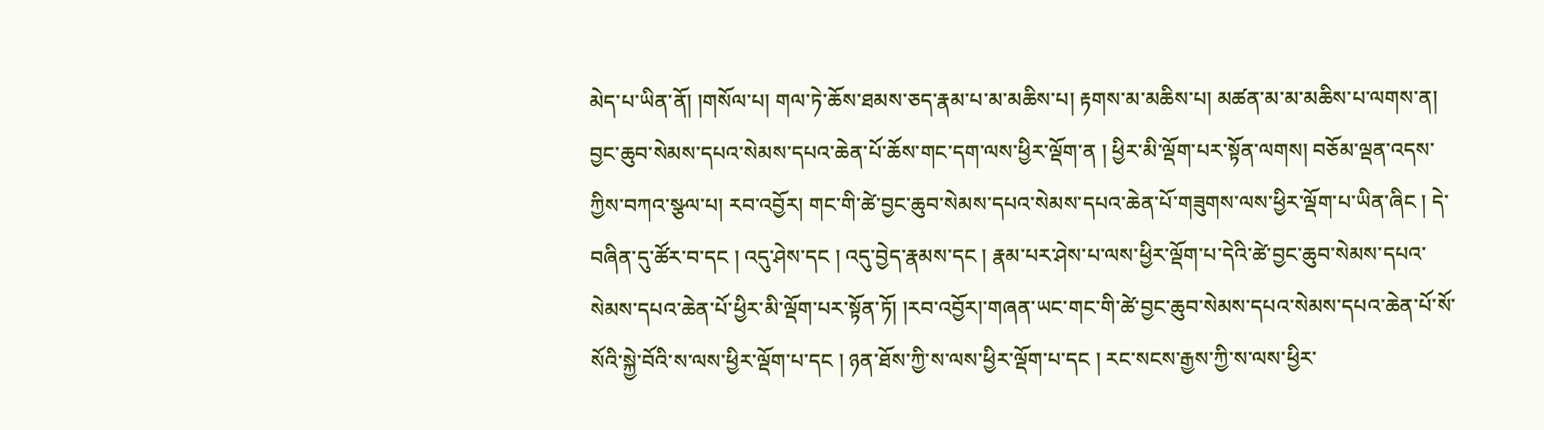མེད་པ་ཡིན་ནོ། །གསོལ་པ། གལ་ཏེ་ཆོས་ཐམས་ཅད་རྣམ་པ་མ་མཆིས་པ། རྟགས་མ་མཆིས་པ། མཚན་མ་མ་མཆིས་པ་ལགས་ན། བྱང་ཆུབ་སེམས་དཔའ་སེམས་དཔའ་ཆེན་པོ་ཆོས་གང་དག་ལས་ཕྱིར་ལྡོག་ན ། ཕྱིར་མི་ལྡོག་པར་སྟོན་ལགས། བཅོམ་ལྡན་འདས་ཀྱིས་བཀའ་སྩལ་པ། རབ་འབྱོར། གང་གི་ཚེ་བྱང་ཆུབ་སེམས་དཔའ་སེམས་དཔའ་ཆེན་པོ་གཟུགས་ལས་ཕྱིར་ལྡོག་པ་ཡིན་ཞིང ། དེ་བཞིན་དུ་ཚོར་བ་དང ། འདུ་ཤེས་དང ། འདུ་བྱེད་རྣམས་དང ། རྣམ་པར་ཤེས་པ་ལས་ཕྱིར་ལྡོག་པ་དེའི་ཚེ་བྱང་ཆུབ་སེམས་དཔའ་སེམས་དཔའ་ཆེན་པོ་ཕྱིར་མི་ལྡོག་པར་སྟོན་ཏོ། །རབ་འབྱོར།་གཞན་ཡང་གང་གི་ཚེ་བྱང་ཆུབ་སེམས་དཔའ་སེམས་དཔའ་ཆེན་པོ་སོ་སོའི་སྐྱེ་བོའི་ས་ལས་ཕྱིར་ལྡོག་པ་དང ། ཉན་ཐོས་ཀྱི་ས་ལས་ཕྱིར་ལྡོག་པ་དང ། རང་སངས་རྒྱས་ཀྱི་ས་ལས་ཕྱིར་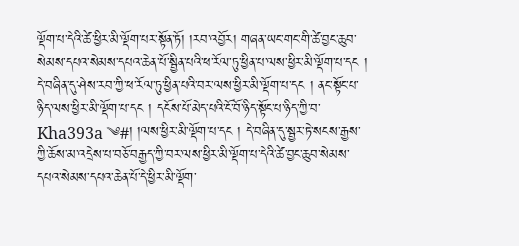ལྡོག་པ་དེའི་ཚེ་ཕྱིར་མི་ལྡོག་པར་སྟོན་ཏོ། །རབ་འབྱོར། གཞན་ཡང་གང་གི་ཚེ་བྱང་ཆུབ་སེམས་དཔའ་སེམས་དཔའ་ཆེན་པོ་སྦྱིན་པའི་ཕ་རོལ་ཏུ་ཕྱིན་པ་ལས་ཕྱིར་མི་ལྡོག་པ་དང ། དེ་བཞིན་དུ་ཤེས་རབ་ཀྱི་ཕ་རོལ་ཏུ་ཕྱིན་པའི་བར་ལས་ཕྱིར་མི་ལྡོག་པ་དང ། ནང་སྟོང་པ་ཉིད་ལས་ཕྱིར་མི་ལྡོག་པ་དང ། དངོས་པོ་མེད་པའི་ངོ་བོ་ཉིད་སྟོང་པ་ཉིད་ཀྱི་བ་ Kha393a ༄#། །ལས་ཕྱིར་མི་ལྡོག་པ་དང ། དེ་བཞིན་དུ་སྦྱར་ཏེ་སངས་རྒྱས་ཀྱི་ཆོས་མ་འདྲེས་པ་བཅོ་བརྒྱད་ཀྱི་བར་ལས་ཕྱིར་མི་ལྡོག་པ་དེའི་ཚེ་བྱང་ཆུབ་སེམས་དཔའ་སེམས་དཔའ་ཆེན་པོ་དེ་ཕྱིར་མི་ལྡོག་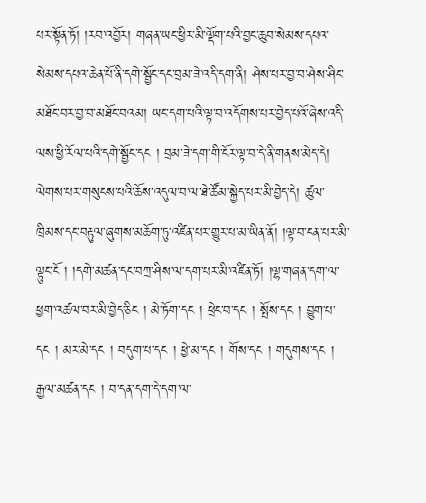པར་སྟོན་ཏོ། །རབ་འབྱོར། གཞན་ཡང་ཕྱིར་མི་ལྡོག་པའི་བྱང་ཆུབ་སེམས་དཔའ་སེམས་དཔའ་ཆེན་པོ་ནི་དགེ་སྦྱོང་དང་བྲམ་ཟེ་འདི་དག་ནི། ཤེས་པར་བྱ་བ་ཤེས་ཤིང་མཐོང་བར་བྱ་བ་མཐོང་བའམ། ཡང་དག་པའི་ལྟ་བ་འདོགས་པར་བྱེད་པའོ་ཞེས་འདི་ལས་ཕྱི་རོལ་པའི་དགེ་སྦྱོང་དང ། བྲམ་ཟེ་དག་གི་ངོར་ལྟ་བ་དེ་ནི་གནས་མེད་དེ། ལེགས་པར་གསུངས་པའི་ཆོས་འདུལ་བ་ལ་ཐེ་ཚོམ་སྐྱེད་པར་མི་བྱེད་དེ། ཚུལ་ཁྲིམས་དང་བརྟུལ་ཞུགས་མཆོག་ཏུ་འཛིན་པར་གྱུར་པ་མ་ཡིན་ནོ། །ལྟ་བ་ངན་པར་མི་ལྟུང་ངོ ། །དགེ་མཚན་དང་བཀྲ་ཤིས་ལ་དག་པར་མི་འཛིན་ཏོ། །ལྷ་གཞན་དག་ལ་ཕྱག་འཚལ་བར་མི་བྱེད་ཅིང ། མེ་ཏོག་དང ། ཕྲེང་བ་དང ། སྤོས་དང ། བྱུག་པ་དང ། མར་མེ་དང ། བདུག་པ་དང ། ཕྱེ་མ་དང ། གོས་དང ། གདུགས་དང ། རྒྱལ་མཚན་དང ། བ་དན་དག་དེ་དག་ལ་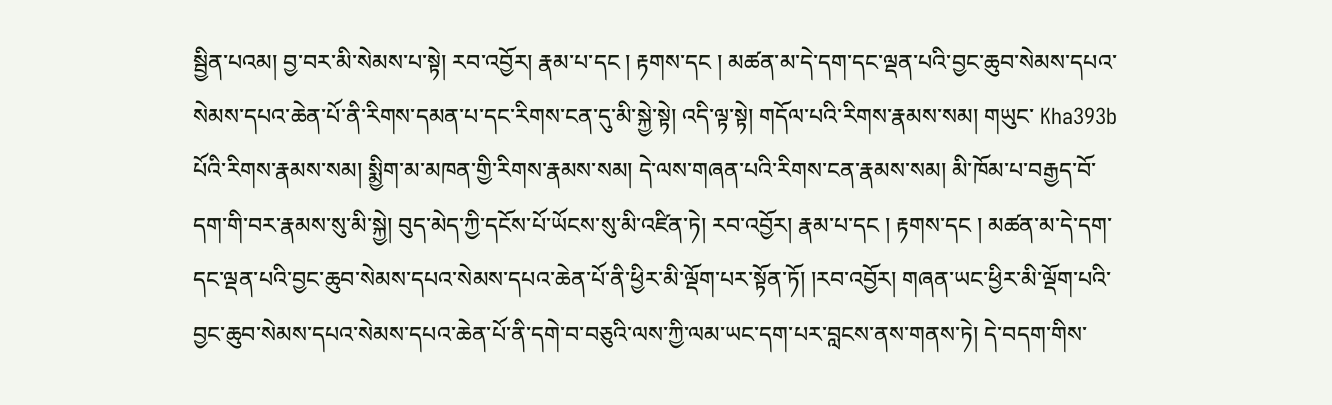སྦྱིན་པའམ། བྱ་བར་མི་སེམས་པ་སྟེ། རབ་འབྱོར། རྣམ་པ་དང ། རྟགས་དང ། མཚན་མ་དེ་དག་དང་ལྡན་པའི་བྱང་ཆུབ་སེམས་དཔའ་སེམས་དཔའ་ཆེན་པོ་ནི་རིགས་དམན་པ་དང་རིགས་ངན་དུ་མི་སྐྱེ་སྟེ། འདི་ལྟ་སྟེ། གདོལ་པའི་རིགས་རྣམས་སམ། གཡུང་ Kha393b པོའི་རིགས་རྣམས་སམ། སྨྱིག་མ་མཁན་གྱི་རིགས་རྣམས་སམ། དེ་ལས་གཞན་པའི་རིགས་ངན་རྣམས་སམ། མི་ཁོམ་པ་བརྒྱད་བོ་དག་གི་བར་རྣམས་སུ་མི་སྐྱེ། བུད་མེད་ཀྱི་དངོས་པོ་ཡོངས་སུ་མི་འཛིན་ཏེ། རབ་འབྱོར། རྣམ་པ་དང ། རྟགས་དང ། མཚན་མ་དེ་དག་དང་ལྡན་པའི་བྱང་ཆུབ་སེམས་དཔའ་སེམས་དཔའ་ཆེན་པོ་ནི་ཕྱིར་མི་ལྡོག་པར་སྟོན་ཏོ། །རབ་འབྱོར། གཞན་ཡང་ཕྱིར་མི་ལྡོག་པའི་བྱང་ཆུབ་སེམས་དཔའ་སེམས་དཔའ་ཆེན་པོ་ནི་དགེ་བ་བཅུའི་ལས་ཀྱི་ལམ་ཡང་དག་པར་བླངས་ནས་གནས་ཏེ། དེ་བདག་གིས་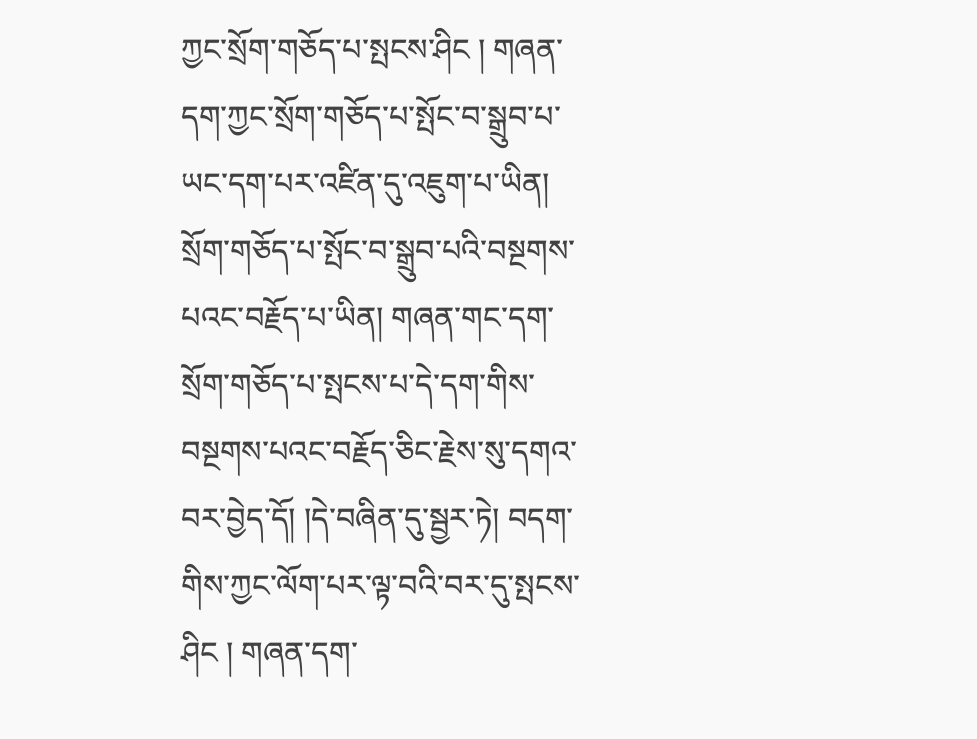ཀྱང་སྲོག་གཅོད་པ་སྤངས་ཤིང ། གཞན་དག་ཀྱང་སྲོག་གཅོད་པ་སྤོང་བ་སྒྲུབ་པ་ཡང་དག་པར་འཛིན་དུ་འཇུག་པ་ཡིན། སྲོག་གཅོད་པ་སྤོང་བ་སྒྲུབ་པའི་བསྔགས་པའང་བརྗོད་པ་ཡིན། གཞན་གང་དག་སྲོག་གཅོད་པ་སྤངས་པ་དེ་དག་གིས་བསྔགས་པའང་བརྗོད་ཅིང་རྗེས་སུ་དགའ་བར་བྱེད་དོ། །དེ་བཞིན་དུ་སྦྱར་ཏེ། བདག་གིས་ཀྱང་ལོག་པར་ལྟ་བའི་བར་དུ་སྤངས་ཤིང ། གཞན་དག་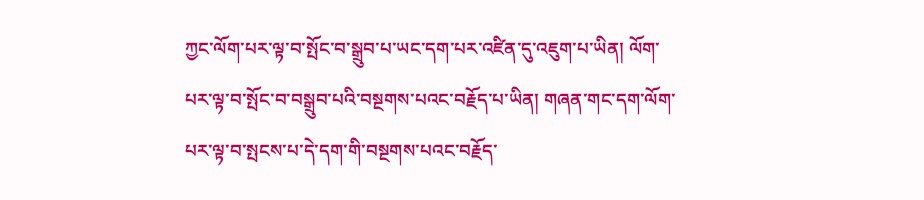ཀྱང་ལོག་པར་ལྟ་བ་སྤོང་བ་སྒྲུབ་པ་ཡང་དག་པར་འཛིན་དུ་འཇུག་པ་ཡིན། ལོག་པར་ལྟ་བ་སྤོང་བ་བསྒྲུབ་པའི་བསྔགས་པའང་བརྗོད་པ་ཡིན། གཞན་གང་དག་ལོག་པར་ལྟ་བ་སྤངས་པ་དེ་དག་གི་བསྔགས་པའང་བརྗོད་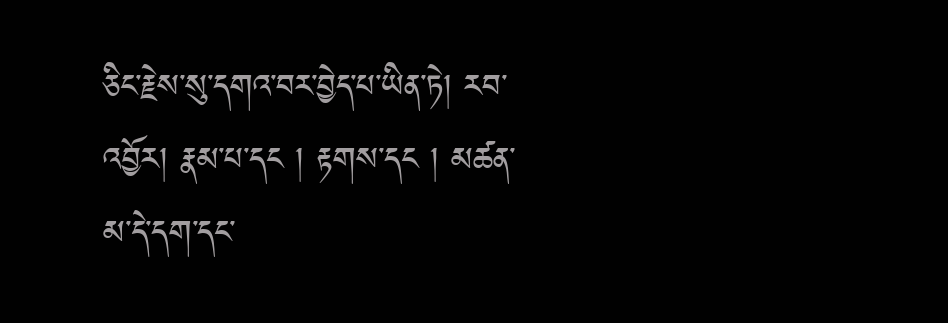ཅིང་རྗེས་སུ་དགའ་བར་བྱེད་པ་ཡིན་ཏེ། རབ་འབྱོར། རྣམ་པ་དང ། རྟགས་དང ། མཚན་མ་དེ་དག་དང་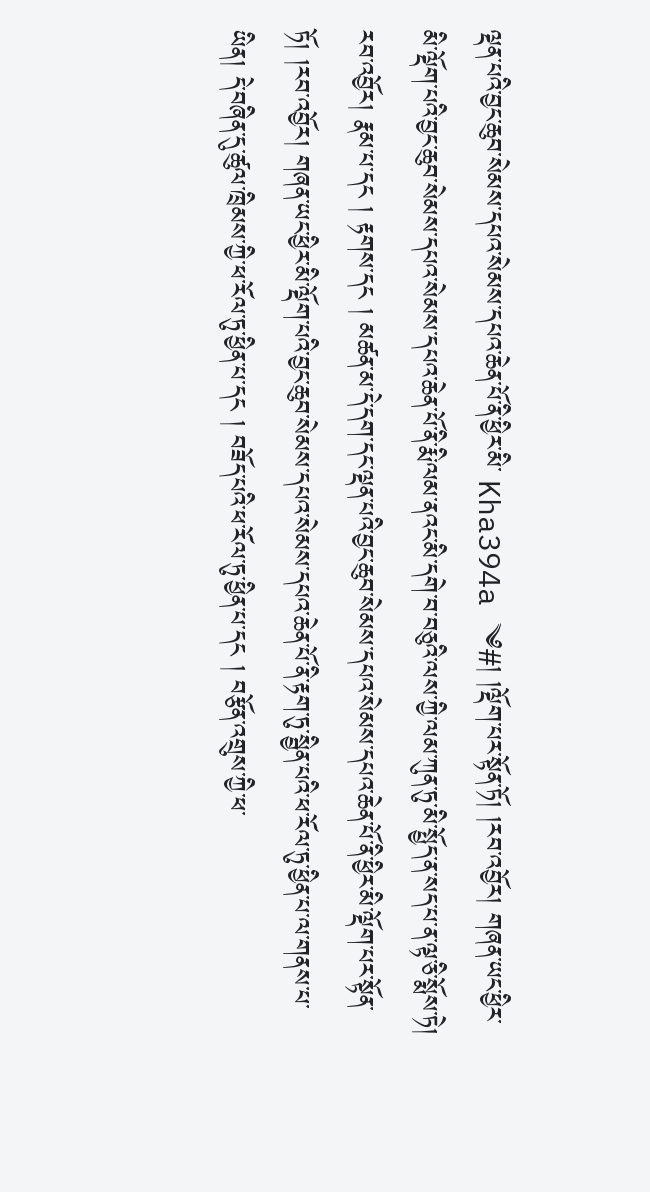ལྡན་པའི་བྱང་ཆུབ་སེམས་དཔའ་སེམས་དཔའ་ཆེན་པོ་ནི་ཕྱིར་མི་ Kha394a ༄#། །ལྡོག་པར་སྟོན་ཏོ། །རབ་འབྱོར། གཞན་ཡང་ཕྱིར་མི་ལྡོག་པའི་བྱང་ཆུབ་སེམས་དཔའ་སེམས་དཔའ་ཆེན་པོ་ནི་རྨི་ལམ་ནའང་མི་དགེ་བ་བཅུའི་ལས་ཀྱི་ལམ་ཀུན་ཏུ་མི་སྤྱོད་ན་སད་པ་ན་ལྟ་ཅི་སྨོས་ཏེ། རབ་འབྱོར། རྣམ་པ་དང ། རྟགས་དང ། མཚན་མ་དེ་དག་དང་ལྡན་པའི་བྱང་ཆུབ་སེམས་དཔའ་སེམས་དཔའ་ཆེན་པོ་ནི་ཕྱིར་མི་ལྡོག་པར་སྟོན་ཏོ། །རབ་འབྱོར། གཞན་ཡང་ཕྱིར་མི་ལྡོག་པའི་བྱང་ཆུབ་སེམས་དཔའ་སེམས་དཔའ་ཆེན་པོ་ནི་རྟག་ཏུ་སྦྱིན་པའི་ཕ་རོལ་ཏུ་ཕྱིན་པ་ལ་གནས་པ་ཡིན། དེ་བཞིན་དུ་ཚུལ་ཁྲིམས་ཀྱི་ཕ་རོལ་ཏུ་ཕྱིན་པ་དང ། བཟོད་པའི་ཕ་རོལ་ཏུ་ཕྱིན་པ་དང ། བརྩོན་འགྲུས་ཀྱི་ཕ་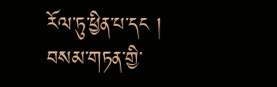རོལ་ཏུ་ཕྱིན་པ་དང ། བསམ་གཏན་གྱི་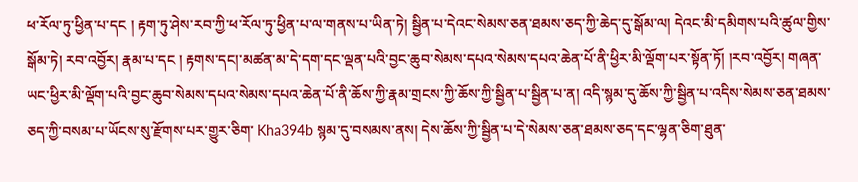ཕ་རོལ་ཏུ་ཕྱིན་པ་དང ། རྟག་ཏུ་ཤེས་རབ་ཀྱི་ཕ་རོལ་ཏུ་ཕྱིན་པ་ལ་གནས་པ་ཡིན་ཏེ། སྦྱིན་པ་དེའང་སེམས་ཅན་ཐམས་ཅད་ཀྱི་ཆེད་དུ་སྒོམ་ལ། དེའང་མི་དམིགས་པའི་ཚུལ་གྱིས་སྒོམ་ཏེ། རབ་འབྱོར། རྣམ་པ་དང ། རྟགས་དང།་མཚན་མ་དེ་དག་དང་ལྡན་པའི་བྱང་ཆུབ་སེམས་དཔའ་སེམས་དཔའ་ཆེན་པོ་ནི་ཕྱིར་མི་ལྡོག་པར་སྟོན་ཏོ། །རབ་འབྱོར། གཞན་ཡང་ཕྱིར་མི་ལྡོག་པའི་བྱང་ཆུབ་སེམས་དཔའ་སེམས་དཔའ་ཆེན་པོ་ནི་ཆོས་ཀྱི་རྣམ་གྲངས་ཀྱི་ཆོས་ཀྱི་སྦྱིན་པ་སྦྱིན་པ་ན། འདི་སྙམ་དུ་ཆོས་ཀྱི་སྦྱིན་པ་འདིས་སེམས་ཅན་ཐམས་ཅད་ཀྱི་བསམ་པ་ཡོངས་སུ་རྫོགས་པར་གྱུར་ཅིག་ Kha394b སྙམ་དུ་བསམས་ནས། དེས་ཆོས་ཀྱི་སྦྱིན་པ་དེ་སེམས་ཅན་ཐམས་ཅད་དང་ལྷན་ཅིག་ཐུན་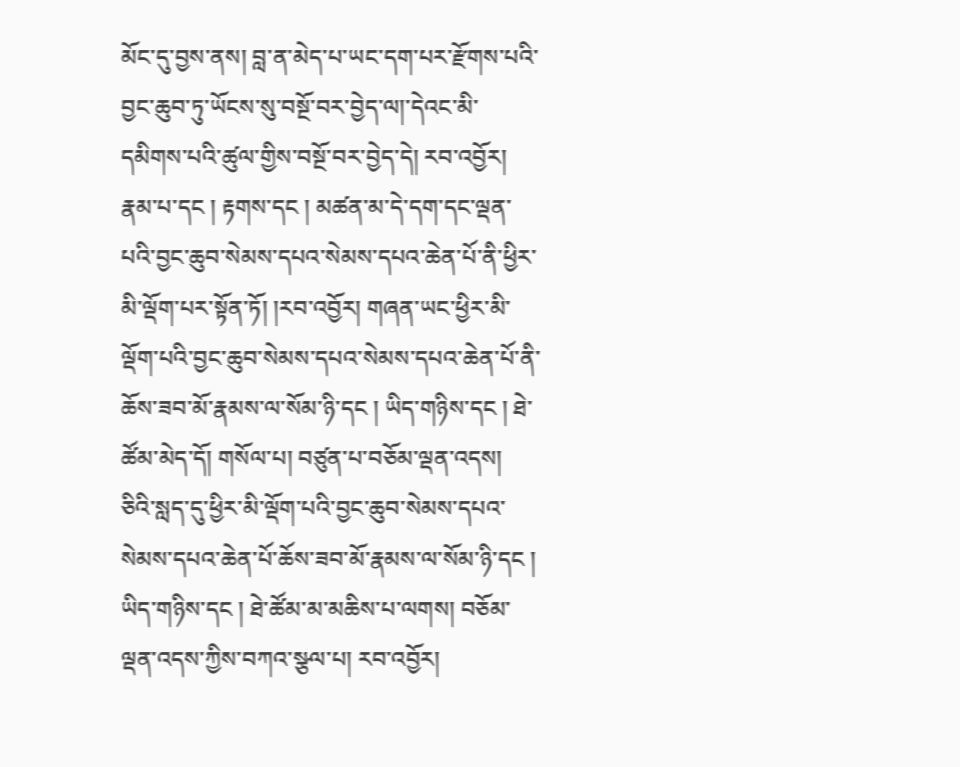མོང་དུ་བྱས་ནས། བླ་ན་མེད་པ་ཡང་དག་པར་རྫོགས་པའི་བྱང་ཆུབ་ཏུ་ཡོངས་སུ་བསྔོ་བར་བྱེད་ལ།་དེའང་མི་དམིགས་པའི་ཚུལ་གྱིས་བསྔོ་བར་བྱེད་དེ། རབ་འབྱོར། རྣམ་པ་དང ། རྟགས་དང ། མཚན་མ་དེ་དག་དང་ལྡན་པའི་བྱང་ཆུབ་སེམས་དཔའ་སེམས་དཔའ་ཆེན་པོ་ནི་ཕྱིར་མི་ལྡོག་པར་སྟོན་ཏོ། །རབ་འབྱོར། གཞན་ཡང་ཕྱིར་མི་ལྡོག་པའི་བྱང་ཆུབ་སེམས་དཔའ་སེམས་དཔའ་ཆེན་པོ་ནི་ཆོས་ཟབ་མོ་རྣམས་ལ་སོམ་ཉི་དང ། ཡིད་གཉིས་དང ། ཐེ་ཚོམ་མེད་དོ། གསོལ་པ། བཙུན་པ་བཅོམ་ལྡན་འདས། ཅིའི་སླད་དུ་ཕྱིར་མི་ལྡོག་པའི་བྱང་ཆུབ་སེམས་དཔའ་སེམས་དཔའ་ཆེན་པོ་ཆོས་ཟབ་མོ་རྣམས་ལ་སོམ་ཉི་དང ། ཡིད་གཉིས་དང ། ཐེ་ཚོམ་མ་མཆིས་པ་ལགས། བཅོམ་ལྡན་འདས་ཀྱིས་བཀའ་སྩལ་པ། རབ་འབྱོར།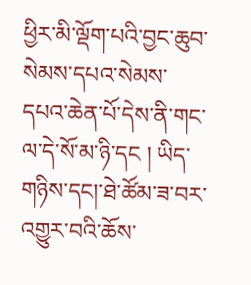ཕྱིར་མི་ལྡོག་པའི་བྱང་ཆུབ་སེམས་དཔའ་སེམས་དཔའ་ཆེན་པོ་དེས་ནི་གང་ལ་དེ་སོ་མ་ཉི་དང ། ཡིད་གཉིས་དང།་ཐེ་ཚོམ་ཟ་བར་འགྱུར་བའི་ཆོས་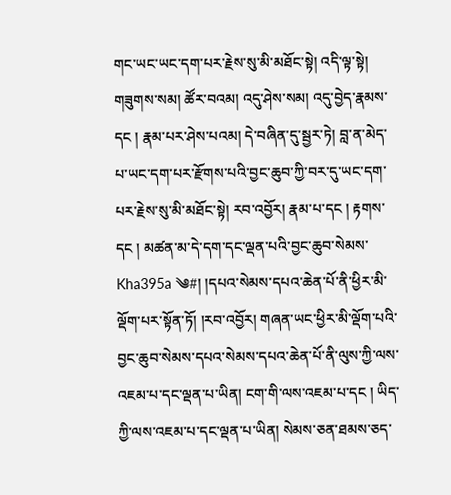གང་ཡང་ཡང་དག་པར་རྗེས་སུ་མི་མཐོང་སྟེ། འདི་ལྟ་སྟེ། གཟུགས་སམ། ཚོར་བའམ། འདུ་ཤེས་སམ། འདུ་བྱེད་རྣམས་དང ། རྣམ་པར་ཤེས་པའམ། དེ་བཞིན་དུ་སྦྱར་ཏེ། བླ་ན་མེད་པ་ཡང་དག་པར་རྫོགས་པའི་བྱང་ཆུབ་ཀྱི་བར་དུ་ཡང་དག་པར་རྗེས་སུ་མི་མཐོང་སྟེ། རབ་འབྱོར། རྣམ་པ་དང ། རྟགས་དང ། མཚན་མ་དེ་དག་དང་ལྡན་པའི་བྱང་ཆུབ་སེམས་ Kha395a ༄#། །དཔའ་སེམས་དཔའ་ཆེན་པོ་ནི་ཕྱིར་མི་ལྡོག་པར་སྟོན་ཏོ། །རབ་འབྱོར། གཞན་ཡང་ཕྱིར་མི་ལྡོག་པའི་བྱང་ཆུབ་སེམས་དཔའ་སེམས་དཔའ་ཆེན་པོ་ནི་ལུས་ཀྱི་ལས་འཇམ་པ་དང་ལྡན་པ་ཡིན། ངག་གི་ལས་འཇམ་པ་དང ། ཡིད་ཀྱི་ལས་འཇམ་པ་དང་ལྡན་པ་ཡིན། སེམས་ཅན་ཐམས་ཅད་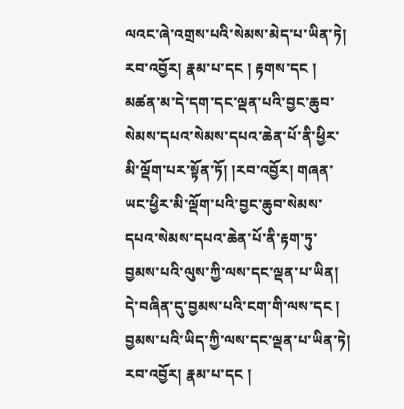ལའང་ཞེ་འགྲས་པའི་སེམས་མེད་པ་ཡིན་ཏེ། རབ་འབྱོར། རྣམ་པ་དང ། རྟགས་དང ། མཚན་མ་དེ་དག་དང་ལྡན་པའི་བྱང་ཆུབ་སེམས་དཔའ་སེམས་དཔའ་ཆེན་པོ་ནི་ཕྱིར་མི་ལྡོག་པར་སྟོན་ཏོ། །རབ་འབྱོར། གཞན་ཡང་ཕྱིར་མི་ལྡོག་པའི་བྱང་ཆུབ་སེམས་དཔའ་སེམས་དཔའ་ཆེན་པོ་ནི་རྟག་ཏུ་བྱམས་པའི་ལུས་ཀྱི་ལས་དང་ལྡན་པ་ཡིན། དེ་བཞིན་དུ་བྱམས་པའི་ངག་གི་ལས་དང ། བྱམས་པའི་ཡིད་ཀྱི་ལས་དང་ལྡན་པ་ཡིན་ཏེ། རབ་འབྱོར། རྣམ་པ་དང །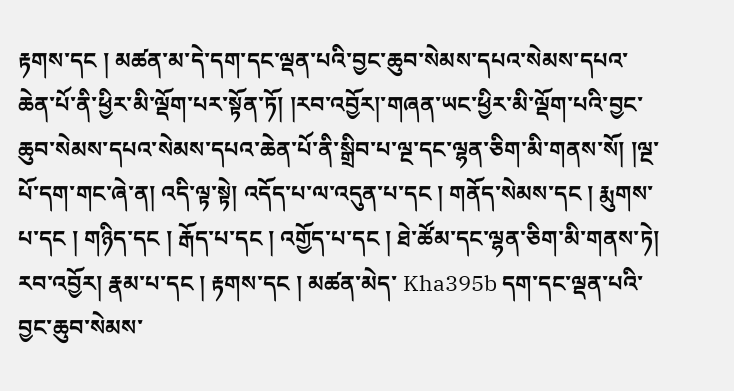རྟགས་དང ། མཚན་མ་དེ་དག་དང་ལྡན་པའི་བྱང་ཆུབ་སེམས་དཔའ་སེམས་དཔའ་ཆེན་པོ་ནི་ཕྱིར་མི་ལྡོག་པར་སྟོན་ཏོ། །རབ་འབྱོར།་གཞན་ཡང་ཕྱིར་མི་ལྡོག་པའི་བྱང་ཆུབ་སེམས་དཔའ་སེམས་དཔའ་ཆེན་པོ་ནི་སྒྲིབ་པ་ལྔ་དང་ལྷན་ཅིག་མི་གནས་སོ། །ལྔ་པོ་དག་གང་ཞེ་ན། འདི་ལྟ་སྟེ། འདོད་པ་ལ་འདུན་པ་དང ། གནོད་སེམས་དང ། རྨུགས་པ་དང ། གཉིད་དང ། རྒོད་པ་དང ། འགྱོད་པ་དང ། ཐེ་ཚོམ་དང་ལྷན་ཅིག་མི་གནས་ཏེ། རབ་འབྱོར། རྣམ་པ་དང ། རྟགས་དང ། མཚན་མེད་ Kha395b དག་དང་ལྡན་པའི་བྱང་ཆུབ་སེམས་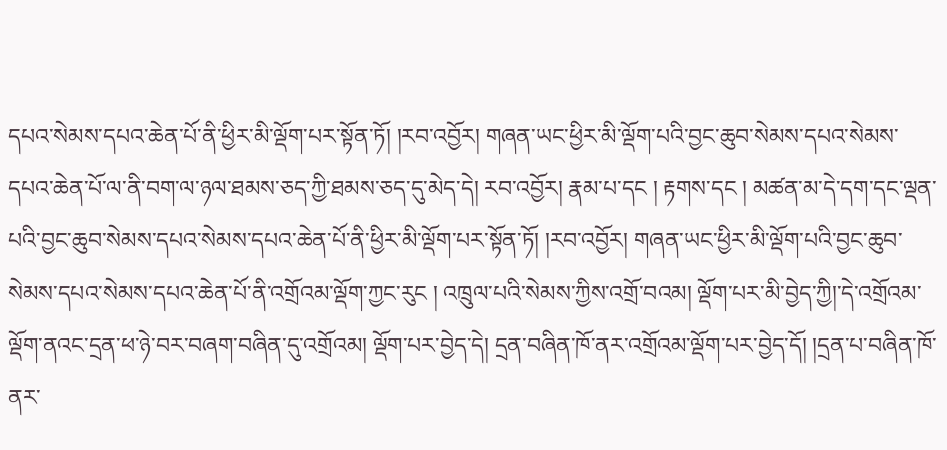དཔའ་སེམས་དཔའ་ཆེན་པོ་ནི་ཕྱིར་མི་ལྡོག་པར་སྟོན་ཏོ། །རབ་འབྱོར། གཞན་ཡང་ཕྱིར་མི་ལྡོག་པའི་བྱང་ཆུབ་སེམས་དཔའ་སེམས་དཔའ་ཆེན་པོ་ལ་ནི་བག་ལ་ཉལ་ཐམས་ཅད་ཀྱི་ཐམས་ཅད་དུ་མེད་དེ། རབ་འབྱོར། རྣམ་པ་དང ། རྟགས་དང ། མཚན་མ་དེ་དག་དང་ལྡན་པའི་བྱང་ཆུབ་སེམས་དཔའ་སེམས་དཔའ་ཆེན་པོ་ནི་ཕྱིར་མི་ལྡོག་པར་སྟོན་ཏོ། །རབ་འབྱོར། གཞན་ཡང་ཕྱིར་མི་ལྡོག་པའི་བྱང་ཆུབ་སེམས་དཔའ་སེམས་དཔའ་ཆེན་པོ་ནི་འགྲོའམ་ལྡོག་ཀྱང་རུང ། འཁྲུལ་པའི་སེམས་ཀྱིས་འགྲོ་བའམ། ལྡོག་པར་མི་བྱེད་ཀྱི།་དེ་འགྲོའམ་ལྡོག་ནའང་དྲན་ཕ་ཉེ་བར་བཞག་བཞིན་དུ་འགྲོའམ། ལྡོག་པར་བྱེད་དེ། དྲན་བཞིན་ཁོ་ནར་འགྲོའམ་ལྡོག་པར་བྱེད་དོ། །དྲན་པ་བཞིན་ཁོ་ནར་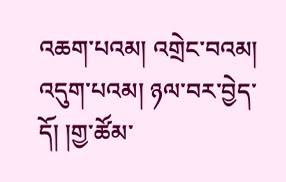འཆག་པའམ། འགྲེང་བའམ། འདུག་པའམ། ཉལ་བར་བྱེད་དོ། །གྱ་ཚོམ་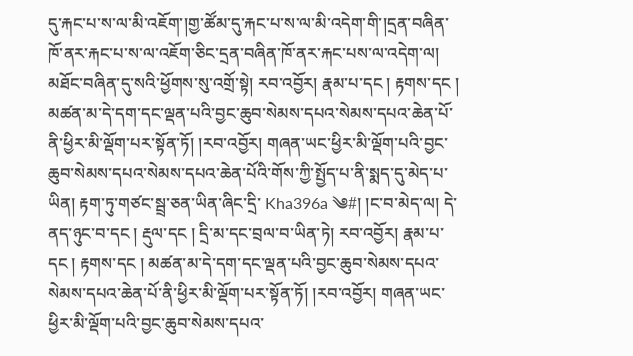དུ་རྐང་པ་ས་ལ་མི་འཇོག་།གྱ་ཚོམ་དུ་རྐང་པ་ས་ལ་མི་འདེག་གི་།དྲན་བཞིན་ཁོ་ནར་རྐང་པ་ས་ལ་འཇོག་ཅིང་དྲན་བཞིན་ཁོ་ནར་རྐང་པས་ལ་འདེག་ལ། མཐོང་བཞིན་དུ་སའི་ཕྱོགས་སུ་འགྲོ་སྟེ། རབ་འབྱོར། རྣམ་པ་དང ། རྟགས་དང ། མཚན་མ་དེ་དག་དང་ལྡན་པའི་བྱང་ཆུབ་སེམས་དཔའ་སེམས་དཔའ་ཆེན་པོ་ནི་ཕྱིར་མི་ལྡོག་པར་སྟོན་ཏོ། །རབ་འབྱོར། གཞན་ཡང་ཕྱིར་མི་ལྡོག་པའི་བྱང་ཆུབ་སེམས་དཔའ་སེམས་དཔའ་ཆེན་པོའི་གོས་ཀྱི་སྤྱོད་པ་ནི་སྨད་དུ་མེད་པ་ཡིན། རྟག་ཏུ་གཙང་སྦྲ་ཅན་ཡིན་ཞིང་དྲི་ Kha396a ༄#། །ང་བ་མེད་ལ། དེ་ནད་ཉུང་བ་དང ། རྡུལ་དང ། དྲི་མ་དང་བྲལ་བ་ཡིན་ཏེ། རབ་འབྱོར། རྣམ་པ་དང ། རྟགས་དང ། མཚན་མ་དེ་དག་དང་ལྡན་པའི་བྱང་ཆུབ་སེམས་དཔའ་སེམས་དཔའ་ཆེན་པོ་ནི་ཕྱིར་མི་ལྡོག་པར་སྟོན་ཏོ། །རབ་འབྱོར། གཞན་ཡང་ཕྱིར་མི་ལྡོག་པའི་བྱང་ཆུབ་སེམས་དཔའ་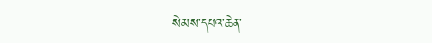སེམས་དཔའ་ཆེན་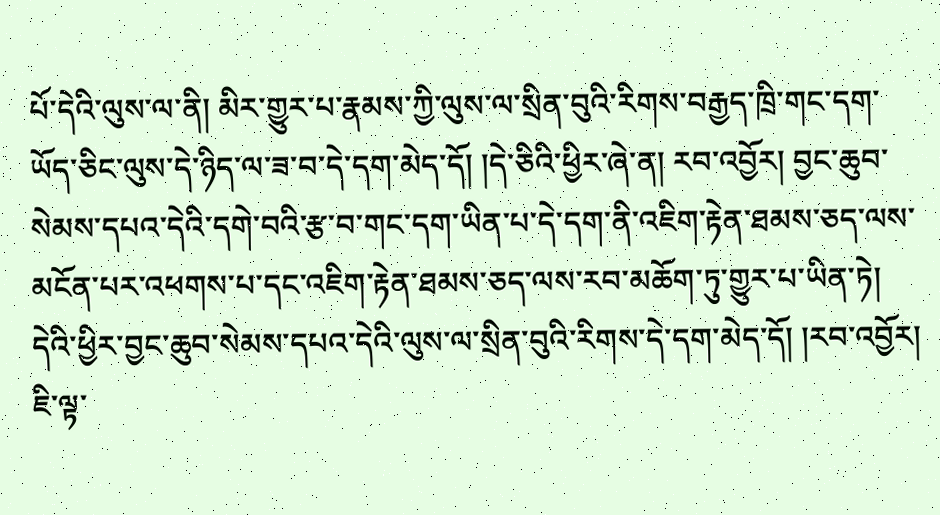པོ་དེའི་ལུས་ལ་ནི། མིར་གྱུར་པ་རྣམས་ཀྱི་ལུས་ལ་སྲིན་བུའི་རིགས་བརྒྱད་ཁྲི་གང་དག་ཡོད་ཅིང་ལུས་དེ་ཉིད་ལ་ཟ་བ་དེ་དག་མེད་དོ། །དེ་ཅིའི་ཕྱིར་ཞེ་ན། རབ་འབྱོར། བྱང་ཆུབ་སེམས་དཔའ་དེའི་དགེ་བའི་རྩ་བ་གང་དག་ཡིན་པ་དེ་དག་ནི་འཇིག་རྟེན་ཐམས་ཅད་ལས་མངོན་པར་འཕགས་པ་དང་འཇིག་རྟེན་ཐམས་ཅད་ལས་རབ་མཆོག་ཏུ་གྱུར་པ་ཡིན་ཏེ། དེའི་ཕྱིར་བྱང་ཆུབ་སེམས་དཔའ་དེའི་ལུས་ལ་སྲིན་བུའི་རིགས་དེ་དག་མེད་དོ། །རབ་འབྱོར། ཇི་ལྟ་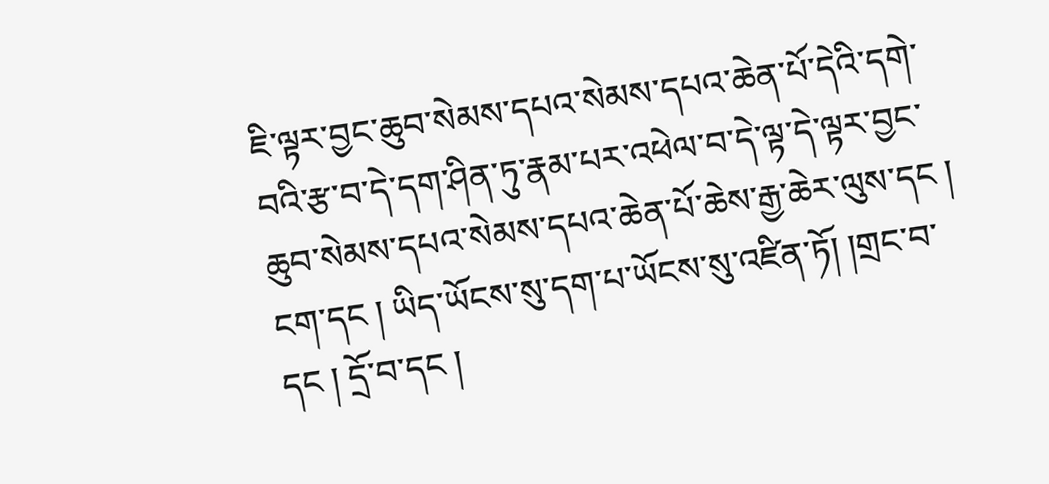ཇི་ལྟར་བྱང་ཆུབ་སེམས་དཔའ་སེམས་དཔའ་ཆེན་པོ་དེའི་དགེ་བའི་རྩ་བ་དེ་དག་ཤིན་ཏུ་རྣམ་པར་འཕེལ་བ་དེ་ལྟ་དེ་ལྟར་བྱང་ཆུབ་སེམས་དཔའ་སེམས་དཔའ་ཆེན་པོ་ཆེས་རྒྱ་ཆེར་ལུས་དང ། ངག་དང ། ཡིད་ཡོངས་སུ་དག་པ་ཡོངས་སུ་འཛིན་ཏོ། །གྲང་བ་དང ། དྲོ་བ་དང །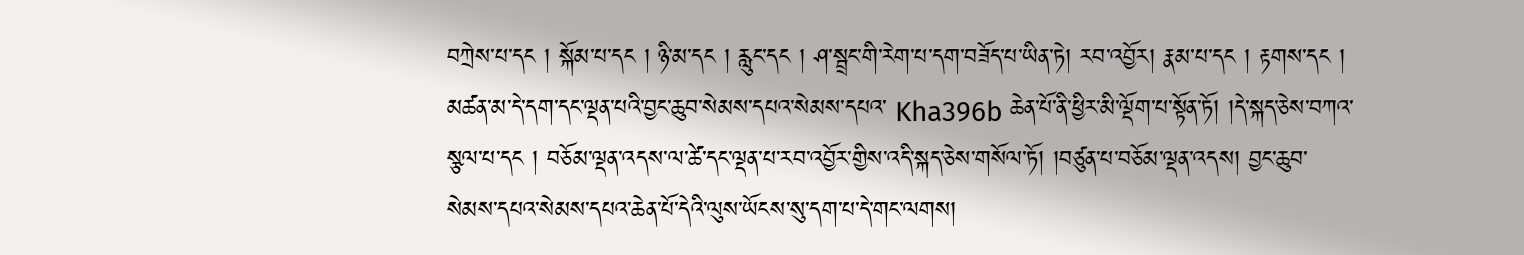བཀྲེས་པ་དང ། སྐོམ་པ་དང ། ཉི་མ་དང ། རླུང་དང ། ཤ་སྦྲང་གི་རེག་པ་དག་བཟོད་པ་ཡིན་ཏེ། རབ་འབྱོར། རྣམ་པ་དང ། རྟགས་དང ། མཚན་མ་དེ་དག་དང་ལྡན་པའི་བྱང་ཆུབ་སེམས་དཔའ་སེམས་དཔའ་ Kha396b ཆེན་པོ་ནི་ཕྱིར་མི་ལྡོག་པ་སྟོན་ཏོ། །དེ་སྐད་ཅེས་བཀའ་སྩལ་པ་དང ། བཅོམ་ལྡན་འདས་ལ་ཚེ་དང་ལྡན་པ་རབ་འབྱོར་གྱིས་འདི་སྐད་ཅེས་གསོལ་ཏོ། །བཙུན་པ་བཅོམ་ལྡན་འདས། བྱང་ཆུབ་སེམས་དཔའ་སེམས་དཔའ་ཆེན་པོ་དེའི་ལུས་ཡོངས་སུ་དག་པ་དེ་གང་ལགས།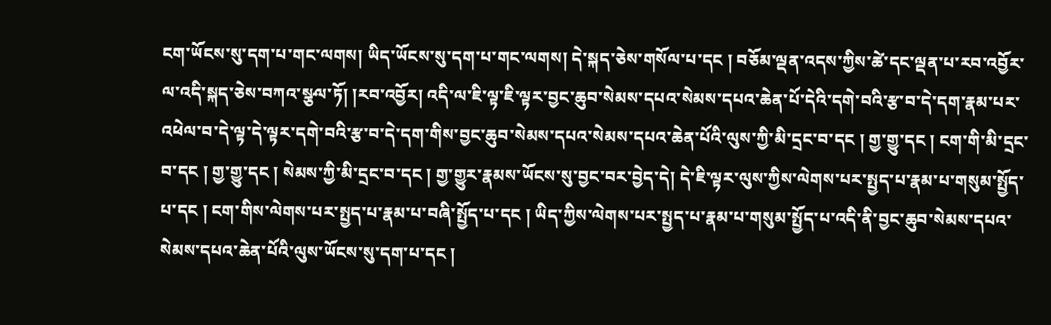ངག་ཡོངས་སུ་དག་པ་གང་ལགས། ཡིད་ཡོངས་སུ་དག་པ་གང་ལགས། དེ་སྐད་ཅེས་གསོལ་པ་དང ། བཅོམ་ལྡན་འདས་ཀྱིས་ཚེ་དང་ལྡན་པ་རབ་འབྱོར་ལ་འདི་སྐད་ཅེས་བཀའ་སྩལ་ཏོ། །རབ་འབྱོར། འདི་ལ་ཇི་ལྟ་ཇི་ལྟར་བྱང་ཆུབ་སེམས་དཔའ་སེམས་དཔའ་ཆེན་པོ་དེའི་དགེ་བའི་རྩ་བ་དེ་དག་རྣམ་པར་འཕེལ་བ་དེ་ལྟ་དེ་ལྟར་དགེ་བའི་རྩ་བ་དེ་དག་གིས་བྱང་ཆུབ་སེམས་དཔའ་སེམས་དཔའ་ཆེན་པོའི་ལུས་ཀྱི་མི་དྲང་བ་དང ། གྱ་གྱུ་དང ། ངག་གི་མི་དྲང་བ་དང ། གྱ་གྱུ་དང ། སེམས་ཀྱི་མི་དྲང་བ་དང ། གྱ་གྱུར་རྣམས་ཡོངས་སུ་བྱང་བར་བྱེད་དེ། དེ་ཇི་ལྟར་ལུས་ཀྱིས་ལེགས་པར་སྤྱད་པ་རྣམ་པ་གསུམ་སྤྱོད་པ་དང ། ངག་གིས་ལེགས་པར་སྤྱད་པ་རྣམ་པ་བཞི་སྤྱོད་པ་དང ། ཡིད་ཀྱིས་ལེགས་པར་སྤྱད་པ་རྣམ་པ་གསུམ་སྤྱོད་པ་འདི་ནི་བྱང་ཆུབ་སེམས་དཔའ་སེམས་དཔའ་ཆེན་པོའི་ལུས་ཡོངས་སུ་དག་པ་དང །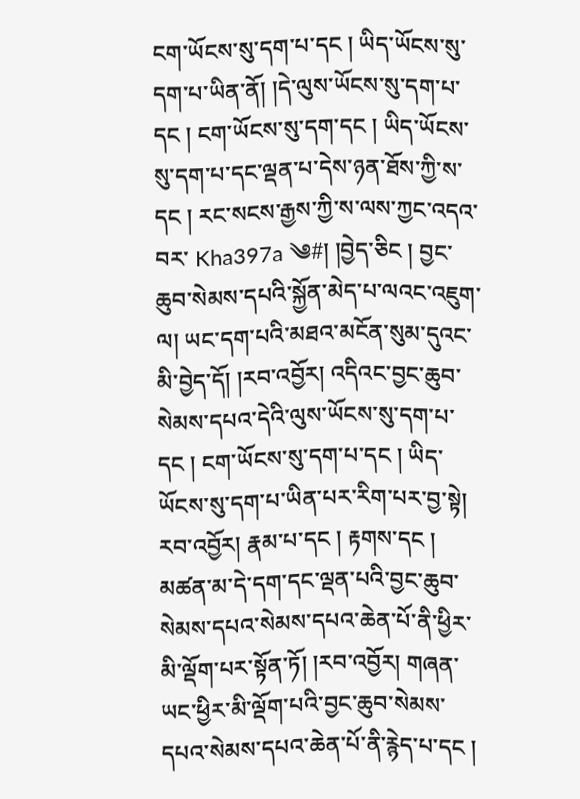ངག་ཡོངས་སུ་དག་པ་དང ། ཡིད་ཡོངས་སུ་དག་པ་ཡིན་ནོ། །དེ་ལུས་ཡོངས་སུ་དག་པ་དང ། ངག་ཡོངས་སུ་དག་དང ། ཡིད་ཡོངས་སུ་དག་པ་དང་ལྡན་པ་དེས་ཉན་ཐོས་ཀྱི་ས་དང ། རང་སངས་རྒྱས་ཀྱི་ས་ལས་ཀྱང་འདའ་བར་ Kha397a ༄#། །བྱེད་ཅིང ། བྱང་ཆུབ་སེམས་དཔའི་སྐྱོན་མེད་པ་ལའང་འཇུག་ལ། ཡང་དག་པའི་མཐའ་མངོན་སུམ་དུའང་མི་བྱེད་དོ། །རབ་འབྱོར། འདིའང་བྱང་ཆུབ་སེམས་དཔའ་དེའི་ལུས་ཡོངས་སུ་དག་པ་དང ། ངག་ཡོངས་སུ་དག་པ་དང ། ཡིད་ཡོངས་སུ་དག་པ་ཡིན་པར་རིག་པར་བྱ་སྟེ། རབ་འབྱོར། རྣམ་པ་དང ། རྟགས་དང ། མཚན་མ་དེ་དག་དང་ལྡན་པའི་བྱང་ཆུབ་སེམས་དཔའ་སེམས་དཔའ་ཆེན་པོ་ནི་ཕྱིར་མི་ལྡོག་པར་སྟོན་ཏོ། །རབ་འབྱོར། གཞན་ཡང་ཕྱིར་མི་ལྡོག་པའི་བྱང་ཆུབ་སེམས་དཔའ་སེམས་དཔའ་ཆེན་པོ་ནི་རྙེད་པ་དང །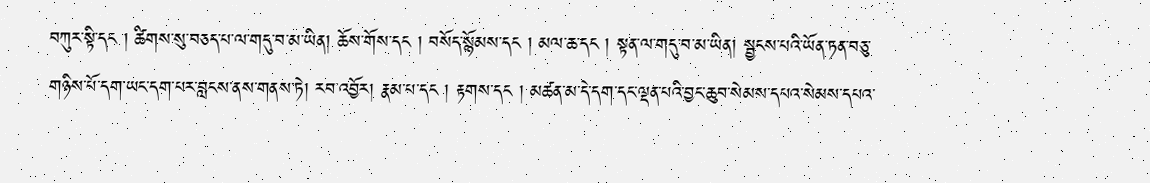བཀུར་སྟི་དང ། ཚིགས་སུ་བཅད་པ་ལ་གདུ་བ་མ་ཡིན། ཆོས་གོས་དང ། བསོད་སྙོམས་དང ། མལ་ཆ་དང ། སྟན་ལ་གདུ་བ་མ་ཡིན། སྦྱངས་པའི་ཡོན་ཏན་བཅུ་གཉིས་པོ་དག་ཡང་དག་པར་བླངས་ནས་གནས་ཏེ། རབ་འབྱོར། རྣམ་པ་དང ། རྟགས་དང ། མཚན་མ་དེ་དག་དང་ལྡན་པའི་བྱང་ཆུབ་སེམས་དཔའ་སེམས་དཔའ་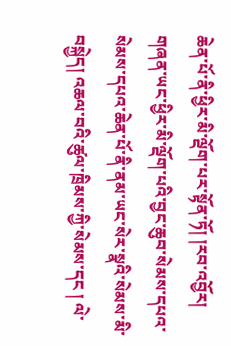ཆེན་པོ་ནི་ཕྱིར་མི་ལྡོག་པར་སྟོན་ཏོ། །རབ་འབྱོར། གཞན་ཡང་ཕྱིར་མི་ལྡོག་པའི་བྱང་ཆུབ་སེམས་དཔའ་སེམས་དཔའ་ཆེན་པོ་ནི་ནམ་ཡང་སེར་སྣའི་སེམས་མི་བསྐྱེད། འཆལ་བའི་ཚུལ་ཁྲིམས་ཀྱི་སེམས་དང ། ལེ་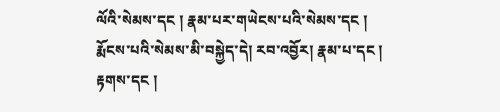ལོའི་སེམས་དང ། རྣམ་པར་གཡེངས་པའི་སེམས་དང ། རྨོངས་པའི་སེམས་མི་བསྐྱེད་དེ། རབ་འབྱོར། རྣམ་པ་དང ། རྟགས་དང །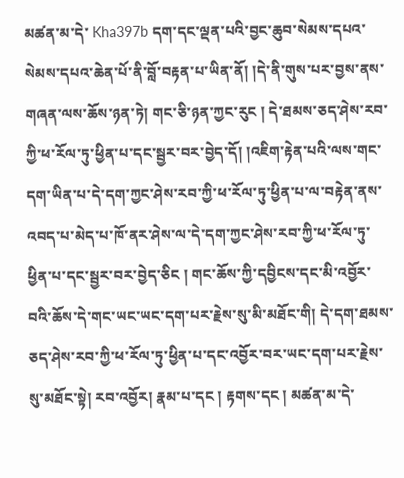མཚན་མ་དེ་ Kha397b དག་དང་ལྡན་པའི་བྱང་ཆུབ་སེམས་དཔའ་སེམས་དཔའ་ཆེན་པོ་ནི་བློ་བརྟན་པ་ཡིན་ནོ། །དེ་ནི་གུས་པར་བྱས་ནས་གཞན་ལས་ཆོས་ཉན་ཏེ། གང་ཅི་ཉན་ཀྱང་རུང ། དེ་ཐམས་ཅད་ཤེས་རབ་ཀྱི་ཕ་རོལ་ཏུ་ཕྱིན་པ་དང་སྦྱར་བར་བྱེད་དོ། །འཇིག་རྟེན་པའི་ལས་གང་དག་ཡིན་པ་དེ་དག་ཀྱང་ཤེས་རབ་ཀྱི་ཕ་རོལ་ཏུ་ཕྱིན་པ་ལ་བརྟེན་ནས་འབད་པ་མེད་པ་ཁོ་ནར་ཤེས་ལ་དེ་དག་ཀྱང་ཤེས་རབ་ཀྱི་ཕ་རོལ་ཏུ་ཕྱིན་པ་དང་སྦྱར་བར་བྱེད་ཅིང ། གང་ཆོས་ཀྱི་དབྱིངས་དང་མི་འབྱོར་བའི་ཆོས་དེ་གང་ཡང་ཡང་དག་པར་རྗེས་སུ་མི་མཐོང་གི། དེ་དག་ཐམས་ཅད་ཤེས་རབ་ཀྱི་ཕ་རོལ་ཏུ་ཕྱིན་པ་དང་འབྱོར་བར་ཡང་དག་པར་རྗེས་སུ་མཐོང་སྟེ། རབ་འབྱོར། རྣམ་པ་དང ། རྟགས་དང ། མཚན་མ་དེ་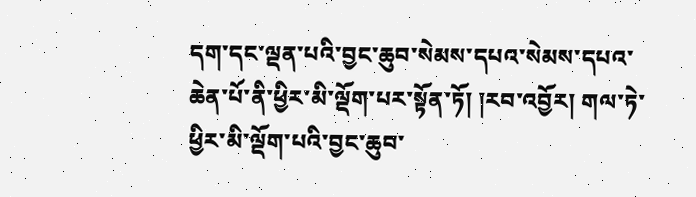དག་དང་ལྡན་པའི་བྱང་ཆུབ་སེམས་དཔའ་སེམས་དཔའ་ཆེན་པོ་ནི་ཕྱིར་མི་ལྡོག་པར་སྟོན་ཏོ། །རབ་འབྱོར། གལ་ཏེ་ཕྱིར་མི་ལྡོག་པའི་བྱང་ཆུབ་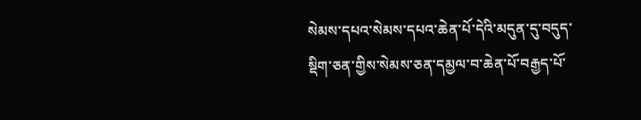སེམས་དཔའ་སེམས་དཔའ་ཆེན་པོ་དེའི་མདུན་དུ་བདུད་སྡིག་ཅན་གྱིས་སེམས་ཅན་དམྱལ་བ་ཆེན་པོ་བརྒྱད་པོ་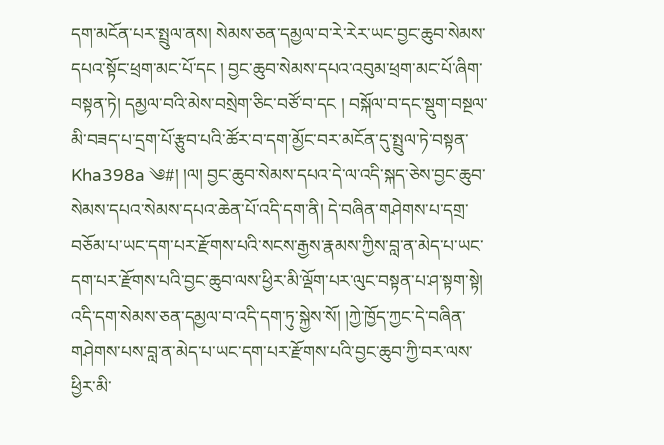དག་མངོན་པར་སྤྲུལ་ནས། སེམས་ཅན་དམྱལ་བ་རེ་རེར་ཡང་བྱང་ཆུབ་སེམས་དཔའ་སྟོང་ཕྲག་མང་པོ་དང ། བྱང་ཆུབ་སེམས་དཔའ་འབུམ་ཕྲག་མང་པོ་ཞིག་བསྟན་ཏེ། དམྱལ་བའི་མེས་བསྲེག་ཅིང་བཙོ་བ་དང ། བསྐོལ་བ་དང་སྡུག་བསྔལ་མི་བཟད་པ་དྲག་པོ་རྩུབ་པའི་ཚོར་བ་དག་མྱོང་བར་མངོན་དུ་སྤྲུལ་ཏེ་བསྟན་ Kha398a ༄#། །ལ། བྱང་ཆུབ་སེམས་དཔའ་དེ་ལ་འདི་སྐད་ཅེས་བྱང་ཆུབ་སེམས་དཔའ་སེམས་དཔའ་ཆེན་པོ་འདི་དག་ནི། དེ་བཞིན་གཤེགས་པ་དགྲ་བཅོམ་པ་ཡང་དག་པར་རྫོགས་པའི་སངས་རྒྱས་རྣམས་ཀྱིས་བླ་ན་མེད་པ་ཡང་དག་པར་རྫོགས་པའི་བྱང་ཆུབ་ལས་ཕྱིར་མི་ལྡོག་པར་ལུང་བསྟན་པ་ཤ་སྟག་སྟེ། འདི་དག་སེམས་ཅན་དམྱལ་བ་འདི་དག་ཏུ་སྐྱེས་སོ། །ཀྱེ་ཁྱོད་ཀྱང་དེ་བཞིན་གཤེགས་པས་བླ་ན་མེད་པ་ཡང་དག་པར་རྫོགས་པའི་བྱང་ཆུབ་ཀྱི་བར་ལས་ཕྱིར་མི་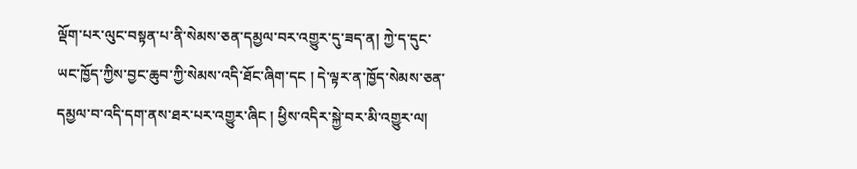ལྡོག་པར་ལུང་བསྟན་པ་ནི་སེམས་ཅན་དམྱལ་བར་འགྱུར་དུ་ཟད་ན། ཀྱེ་ད་དུང་ཡང་ཁྱོད་ཀྱིས་བྱང་ཆུབ་ཀྱི་སེམས་འདི་ཐོང་ཞིག་དང ། དེ་ལྟར་ན་ཁྱོད་སེམས་ཅན་དམྱལ་བ་འདི་དག་ནས་ཐར་པར་འགྱུར་ཞིང ། ཕྱིས་འདིར་སྐྱེ་བར་མི་འགྱུར་ལ།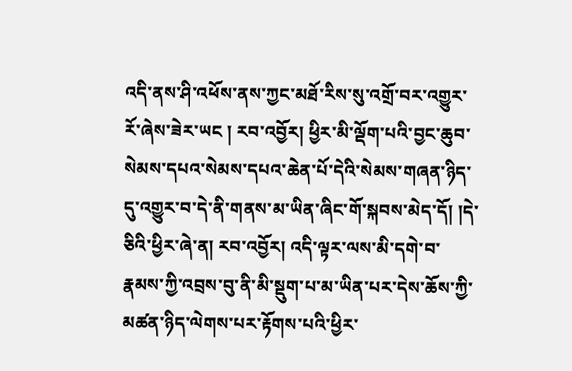འདི་ནས་ཤི་འཕོས་ནས་ཀྱང་མཐོ་རིས་སུ་འགྲོ་བར་འགྱུར་རོ་ཞེས་ཟེར་ཡང ། རབ་འབྱོར། ཕྱིར་མི་ལྡོག་པའི་བྱང་ཆུབ་སེམས་དཔའ་སེམས་དཔའ་ཆེན་པོ་དེའི་སེམས་གཞན་ཉིད་དུ་འགྱུར་བ་དེ་ནི་གནས་མ་ཡིན་ཞིང་གོ་སྐབས་མེད་དོ། །དེ་ཅིའི་ཕྱིར་ཞེ་ན། རབ་འབྱོར། འདི་ལྟར་ལས་མི་དགེ་བ་རྣམས་ཀྱི་འབྲས་བུ་ནི་མི་སྡུག་པ་མ་ཡིན་པར་དེས་ཆོས་ཀྱི་མཚན་ཉིད་ལེགས་པར་རྟོགས་པའི་ཕྱིར་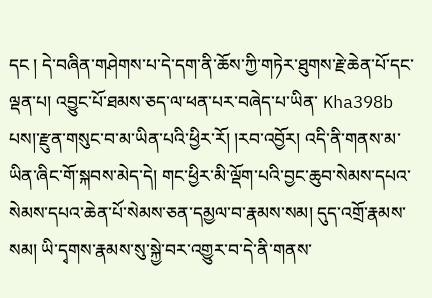དང ། དེ་བཞིན་གཤེགས་པ་དེ་དག་ནི་ཆོས་ཀྱི་གཏེར་ཐུགས་རྗེ་ཆེན་པོ་དང་ལྡན་པ། འབྱུང་པོ་ཐམས་ཅད་ལ་ཕན་པར་བཞེད་པ་ཡིན་ Kha398b པས།་རྫུན་གསུང་བ་མ་ཡིན་པའི་ཕྱིར་རོ། །རབ་འབྱོར། འདི་ནི་གནས་མ་ཡིན་ཞིང་གོ་སྐབས་མེད་དེ། གང་ཕྱིར་མི་ལྡོག་པའི་བྱང་ཆུབ་སེམས་དཔའ་སེམས་དཔའ་ཆེན་པོ་སེམས་ཅན་དམྱལ་བ་རྣམས་སམ། དུད་འགྲོ་རྣམས་སམ། ཡི་དྭགས་རྣམས་སུ་སྐྱེ་བར་འགྱུར་བ་དེ་ནི་གནས་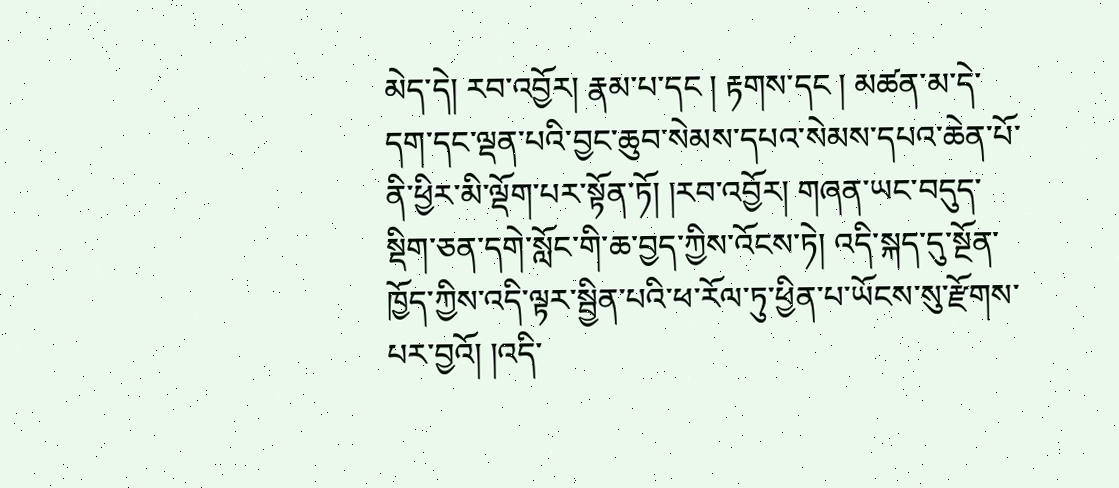མེད་དེ། རབ་འབྱོར། རྣམ་པ་དང ། རྟགས་དང ། མཚན་མ་དེ་དག་དང་ལྡན་པའི་བྱང་ཆུབ་སེམས་དཔའ་སེམས་དཔའ་ཆེན་པོ་ནི་ཕྱིར་མི་ལྡོག་པར་སྟོན་ཏོ། །རབ་འབྱོར། གཞན་ཡང་བདུད་སྡིག་ཅན་དགེ་སློང་གི་ཆ་བྱད་ཀྱིས་འོངས་ཏེ། འདི་སྐད་དུ་སྔོན་ཁྱོད་ཀྱིས་འདི་ལྟར་སྦྱིན་པའི་ཕ་རོལ་ཏུ་ཕྱིན་པ་ཡོངས་སུ་རྫོགས་པར་བྱའོ། །འདི་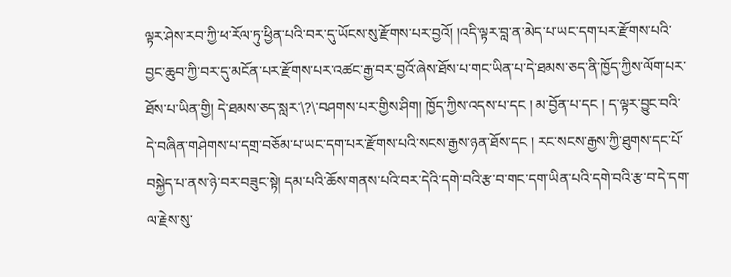ལྟར་ཤེས་རབ་ཀྱི་ཕ་རོལ་ཏུ་ཕྱིན་པའི་བར་དུ་ཡོངས་སུ་རྫོགས་པར་བྱའོ། །འདི་ལྟར་བླ་ན་མེད་པ་ཡང་དག་པར་རྫོགས་པའི་བྱང་ཆུབ་ཀྱི་བར་དུ་མངོན་པར་རྫོགས་པར་འཚང་རྒྱ་བར་བྱའོ་ཞེས་ཐོས་པ་གང་ཡིན་པ་དེ་ཐམས་ཅད་ནི་ཁྱོད་ཀྱིས་ལོག་པར་ཐོས་པ་ཡིན་གྱི། དེ་ཐམས་ཅད་སླར་\?\་བཤགས་པར་གྱིས་ཤིག། ཁྱོད་ཀྱིས་འདས་པ་དང ། མ་བྱོན་པ་དང ། ད་ལྟར་བྱུང་བའི་དེ་བཞིན་གཤེགས་པ་དགྲ་བཅོམ་པ་ཡང་དག་པར་རྫོགས་པའི་སངས་རྒྱས་ཉན་ཐོས་དང ། རང་སངས་རྒྱས་ཀྱི་ཐུགས་དང་པོ་བསྐྱེད་པ་ནས་ཉེ་བར་བཟུང་སྟེ། དམ་པའི་ཆོས་གནས་པའི་བར་དེའི་དགེ་བའི་རྩ་བ་གང་དག་ཡིན་པའི་དགེ་བའི་རྩ་བ་དེ་དག་ལ་རྗེས་སུ་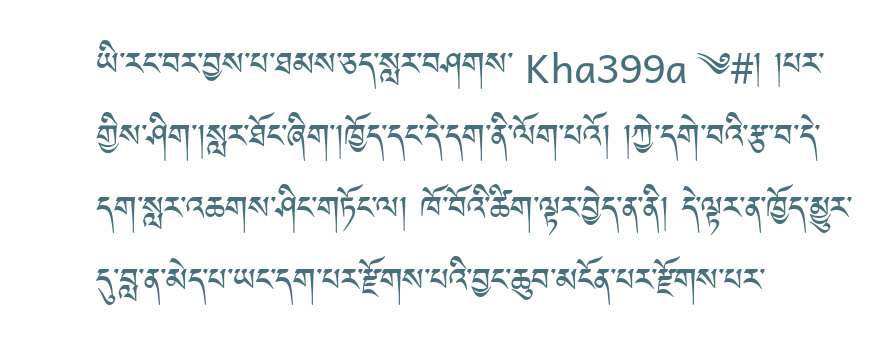ཡི་རང་བར་བྱས་པ་ཐམས་ཅད་སླར་བཤགས་ Kha399a ༄#། །པར་གྱིས་ཤིག་།སླར་ཐོང་ཞིག་།ཁྱོད་དང་དེ་དག་ནི་ལོག་པའོ། །ཀྱེ་དགེ་བའི་རྩ་བ་དེ་དག་སླར་འཆགས་ཤིང་གཏོང་ལ། ཁོ་བོའི་ཚིག་ལྟར་བྱེད་ན་ནི། དེ་ལྟར་ན་ཁྱོད་མྱུར་དུ་བླ་ན་མེད་པ་ཡང་དག་པར་རྫོགས་པའི་བྱང་ཆུབ་མངོན་པར་རྫོགས་པར་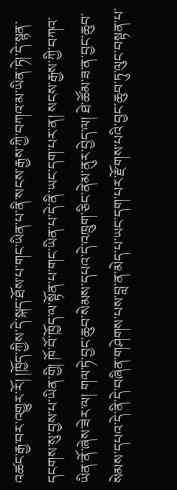འཚང་རྒྱ་བར་འགྱུར་རོ། །ཁྱོད་ཀྱིས་དེ་སྐད་ཐོས་པ་གང་ཡིན་པ་ནི་སངས་རྒྱས་ཀྱི་བཀའ་མ་ཡིན་ཏེ།་དེ་སྙན་དངགས་སུ་བྱས་པ་ཡིན་གྱི། ཁོ་བོ་ཁྱོད་ལ་སྟོན་པ་གང་ཡིན་པ་དེ་ནི་ཡང་དག་པར་ན། སངས་རྒྱས་ཀྱི་བཀའ་ཡིན་ནོ་ཞེས་ཟེར་ལ། གལ་ཏེ་བྱང་ཆུབ་སེམས་དཔའ་དེ་འཁྲུག་ཅིང་ནེམ་ནུར་བྱེད་ལ། ཐེ་ཚོམ་ཟ་ན་བྱང་ཆུབ་སེམས་དཔའ་དེ་ནི་དེ་བཞིན་གཤེགས་པས་བླ་ན་མེད་པ་ཡང་དག་པར་རྫོགས་པའི་བྱང་ཆུབ་ཏུ་ལུང་བསྟན་པ་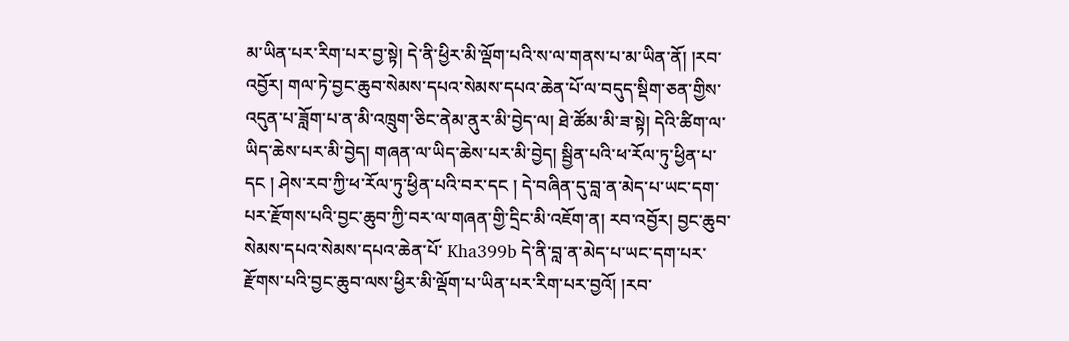མ་ཡིན་པར་རིག་པར་བྱ་སྟེ། དེ་ནི་ཕྱིར་མི་ལྡོག་པའི་ས་ལ་གནས་པ་མ་ཡིན་ནོ། །རབ་འབྱོར། གལ་ཏེ་བྱང་ཆུབ་སེམས་དཔའ་སེམས་དཔའ་ཆེན་པོ་ལ་བདུད་སྡིག་ཅན་གྱིས་འདུན་པ་ཟློག་པ་ན་མི་འཁྲུག་ཅིང་ནེམ་ནུར་མི་བྱེད་ལ། ཐེ་ཚོམ་མི་ཟ་སྟེ། དེའི་ཚིག་ལ་ཡིད་ཆེས་པར་མི་བྱེད། གཞན་ལ་ཡིད་ཆེས་པར་མི་བྱེད། སྦྱིན་པའི་ཕ་རོལ་ཏུ་ཕྱིན་པ་དང ། ཤེས་རབ་ཀྱི་ཕ་རོལ་ཏུ་ཕྱིན་པའི་བར་དང ། དེ་བཞིན་དུ་བླ་ན་མེད་པ་ཡང་དག་པར་རྫོགས་པའི་བྱང་ཆུབ་ཀྱི་བར་ལ་གཞན་གྱི་དྲིང་མི་འཇོག་ན། རབ་འབྱོར། བྱང་ཆུབ་སེམས་དཔའ་སེམས་དཔའ་ཆེན་པོ་ Kha399b དེ་ནི་བླ་ན་མེད་པ་ཡང་དག་པར་རྫོགས་པའི་བྱང་ཆུབ་ལས་ཕྱིར་མི་ལྡོག་པ་ཡིན་པར་རིག་པར་བྱའོ། །རབ་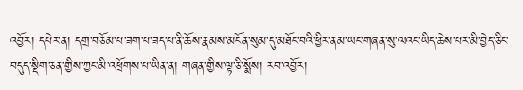འབྱོར། དཔེར་ན། དགྲ་བཅོམ་པ་ཟག་པ་ཟད་པ་ནི་ཆོས་རྣམས་མངོན་སུམ་དུ་མཐོང་བའི་ཕྱིར་ནམ་ཡང་གཞན་སུ་ལའང་ཡིད་ཆེས་པར་མི་བྱེད་ཅིང་བདུད་སྡིག་ཅན་གྱིས་ཀྱང་མི་འཕྲོགས་པ་ཡིན་ན། གཞན་གྱིས་ལྟ་ཅི་སྨོས། རབ་འབྱོར།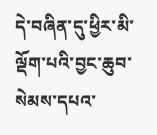དེ་བཞིན་དུ་ཕྱིར་མི་ལྡོག་པའི་བྱང་ཆུབ་སེམས་དཔའ་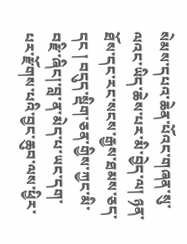སེམས་དཔའ་ཆེན་པོའང་གཞན་སུ་ལའང་ཡིད་ཆེས་པར་མི་བྱེད་ལ། ཉན་ཐོས་དང་རང་སངས་རྒྱས་ཐམས་ཅད་དང ། བདུད་སྡིག་ཅན་གྱིས་ཀྱང་མི་བརྫི་ཞིང།་བླ་ན་མེད་པ་ཡང་དག་པར་རྫོགས་པའི་བྱང་ཆུབ་ལས་ཕྱིར་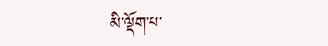མི་ལྡོག་པ་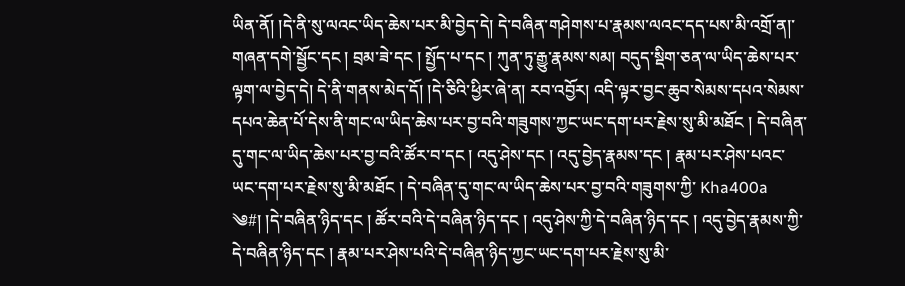ཡིན་ནོ། །དེ་ནི་སུ་ལའང་ཡིད་ཆེས་པར་མི་བྱེད་དེ། དེ་བཞིན་གཤེགས་པ་རྣམས་ལའང་དད་པས་མི་འགྲོ་ན།་གཞན་དགེ་སྦྱོང་དང ། བྲམ་ཟེ་དང ། སྤྱོད་པ་དང ། ཀུན་ཏུ་རྒྱུ་རྣམས་སམ། བདུད་སྡིག་ཅན་ལ་ཡིད་ཆེས་པར་ལྟག་ལ་བྱེད་དེ། དེ་ནི་གནས་མེད་དོ། །དེ་ཅིའི་ཕྱིར་ཞེ་ན། རབ་འབྱོར། འདི་ལྟར་བྱང་ཆུབ་སེམས་དཔའ་སེམས་དཔའ་ཆེན་པོ་དེས་ནི་གང་ལ་ཡིད་ཆེས་པར་བྱ་བའི་གཟུགས་ཀྱང་ཡང་དག་པར་རྗེས་སུ་མི་མཐོང ། དེ་བཞིན་དུ་གང་ལ་ཡིད་ཆེས་པར་བྱ་བའི་ཚོར་བ་དང ། འདུ་ཤེས་དང ། འདུ་བྱེད་རྣམས་དང ། རྣམ་པར་ཤེས་པའང་ཡང་དག་པར་རྗེས་སུ་མི་མཐོང ། དེ་བཞིན་དུ་གང་ལ་ཡིད་ཆེས་པར་བྱ་བའི་གཟུགས་ཀྱི་ Kha400a ༄#། །དེ་བཞིན་ཉིད་དང ། ཚོར་བའི་དེ་བཞིན་ཉིད་དང ། འདུ་ཤེས་ཀྱི་དེ་བཞིན་ཉིད་དང ། འདུ་བྱེད་རྣམས་ཀྱི་དེ་བཞིན་ཉིད་དང ། རྣམ་པར་ཤེས་པའི་དེ་བཞིན་ཉིད་ཀྱང་ཡང་དག་པར་རྗེས་སུ་མི་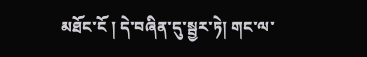མཐོང་ངོ ། དེ་བཞིན་དུ་སྦྱར་ཏེ། གང་ལ་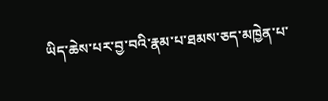ཡིད་ཆེས་པར་བྱ་བའི་རྣམ་པ་ཐམས་ཅད་མཁྱེན་པ་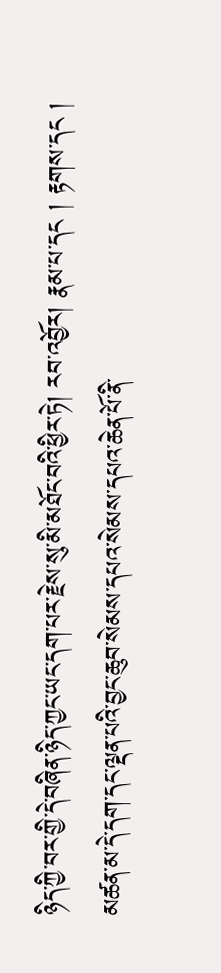ཉིད་ཀྱི་བར་གྱི་དེ་བཞིན་ཉིད་ཀྱང་ཡང་དག་པར་རྗེས་སུ་མི་མཐོང་བའི་ཕྱིར་ཏེ། རབ་འབྱོར། རྣམ་པ་དང ། རྟགས་དང ། མཚན་མ་དེ་དག་དང་ལྡན་པའི་བྱང་ཆུབ་སེམས་དཔའ་སེམས་དཔའ་ཆེན་པོ་ནི་